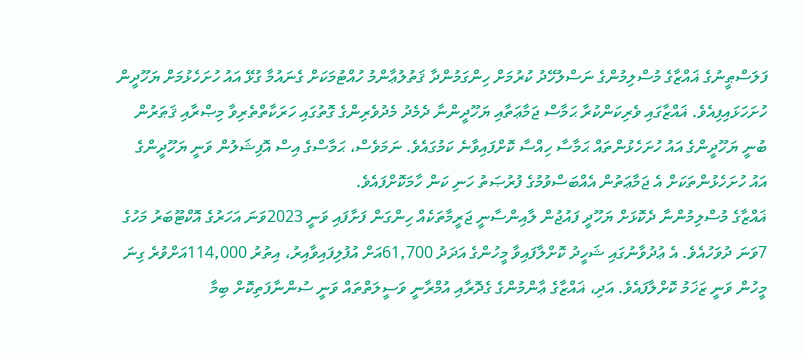ފަލަސްޠީނުގެ ޣައްޒާގެ މުސްލިމުންގެ ނަސްލުހޭދު ކުރުމަށް ހިންގަމުންދާ ޤަތުލުޢާންމު ހުއްޓުމަކަށް ގެނައުމާ ގުޅޭ އައު ހުށަހެޅުމަށް ޔަހޫދީން ހުށަހަޅައިފިއެވެ. ޣައްޒާގައި ވެރިކަންކުރާ ޙަމާސް ޖަމާޢަތާއި ޔަހޫދީންނާ ދެމެދު މެދުވެރިންގެ ގޮތުގައި ހަރަކާތްތެރިވާ މިޞްރާއި ޤަޠަރުން ބުނީ ޔަހޫދީންގެ އައު ހުށަހެޅުންތައް ޙަމާސާ ހިއްސާ ކޮށްފައިވާނެ ކަމުގައެވެ. ނަމަވެސް، ޙަމާސްގެ އިސް އޮފިޝަލުން ވަނީ ޔަހޫދީންގެ އައު ހުށަހެޅުންތަކަށް އެ ޖަމާޢަތުން އެއްބަސްވުމުގެ ފުރުޞަތު ހަނި ކަން ހާމަކޮށްފައެވެ.
ޣައްޒާގެ މުސްލިމުންނާ ދެކޮޅަށް ޔަހޫދީ ފައުޖުން ލާއިންސާނީ ޖަރީމާތަކެއް ހިންގަން ފަށާފައި ވަނީ 2023ވަނަ އަހަރުގެ އޮކްޓޫބަރު މަހުގެ 7ވަނަ ދުވަހުއެވެ. އެ ޢުދުވާނުގައި ޝަހީދު ކޮށްލާފައިވާ މީހުންގެ އަދަދު 61,700އަށް އުފުލިފައިވާއިރު، އިތުރު 114,000އަށްވުރެ ގިނަ މީހުން ވަނީ ޒަޚަމު ކޮށްލާފައެވެ. އަދި، ޣައްޒާގެ ޢާންމުންގެ ގެދޮރާއި އުމްރާނީ ވަސީލަތްތައް ވަނީ ސުންނާފަތިކޮށް ބިމާ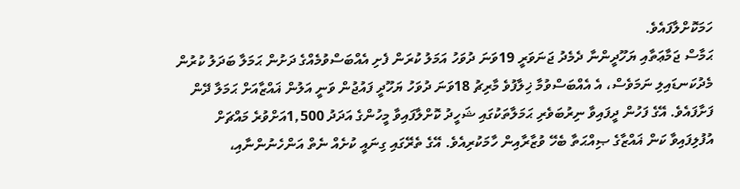ހަމަކޮށްލާފައެވެ.
ޙަމާސް ޖަމާޢަތާއި ޔަހޫދީންނާ ދެމެދު ޖަނަވަރީ 19ވަނަ ދުވަހު އަމަލު ކުރަން ފެށި އެއްބަސްވުމެއްގެ ދަށުން ޙަމަލާ ބަދަލު ކުރުން މެދުކަނޑައިލި ނަމަވެސް، އެ އެއްބަސްވުމާ ޚިލާފުވެ މާރިޗު 18ވަނަ ދުވަހު ޔަހޫދީ ފައުޖުން ވަނީ އަލުން ޣައްޒާއަށް ޙަމަލާ ދޭން ފަށާފައެވެ. އޭގެ ފަހުން ދީފައިވާ ނިރުބަވެރި ޙަމަލާތަކުގައި ޝަހީދު ކޮށްލާފައިވާ މީހުންގެ އަދަދު 1,500އަށްވުރެ މައްޗަށް އުފުލިފައިވާ ކަން ޣައްޒާގެ ޞިއްޙަތާ ބެހޭ ވުޒާރާއިން ހާމަކުރިއެވެ. އޭގެ ތެރޭގައި ގިނައީ ކުށެއް ނެތް އަންހެނުންނާއި،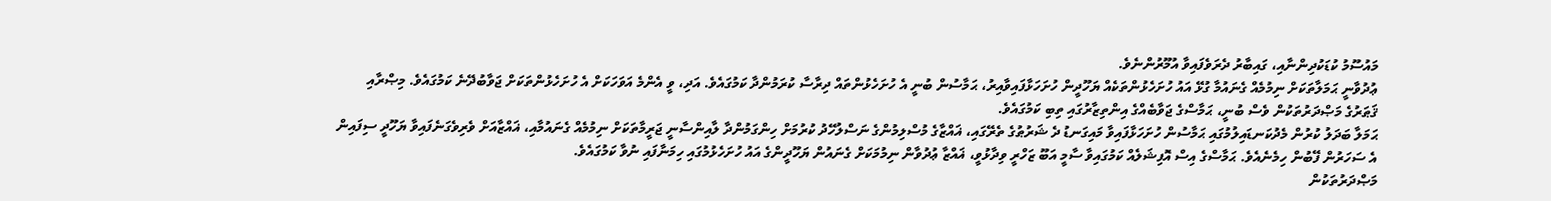މައުސޫމު ކުޑަކުދިންނާއި، ގައިބާރު ދެރަވެފައިވާ އުމޫރުންނެވެ.
ޢުދުވާނީ ޙަމަލާތަކަށް ނިމުމެއް ގެނައުމާ ގުޅޭ އައު ހުށަހެޅުންތަކެއް ޔަހޫދީން ހުށަހަޅާފައިވާއިރު، ޙަމާސުން ބުނީ އެ ހުށަހެޅުންތައް ދިރާސާ ކުރަމުންދާ ކަމުގައެވެ. އަދި، ވީ އެންމެ އަވަހަކަށް އެ ހުށަހެޅުންތަކަށް ޖަވާބުދޭނެ ކަމުގައެވެ. މިޞްރާއި ޤަޠަރުގެ މަޞްދަރުތަކުން ވެސް ބުނީ، ޙަމާސްގެ ޖަވާބެއްގެ އިންތިޒާރުގައި ތިބި ކަމުގައެވެ.
ޙަމަލާ ބަދަލު ކުރުން މެދުކަނޑައިލުމުގައި ޙަމާސުން ހުށަހަޅާފައިވާ މައިގަނޑު ދެ ޝަރުޠުގެ ތެރޭގައި، ޣައްޒާގެ މުސްލިމުންގެ ނަސްލުހޭދު ކުރުމަށް ހިންގަމުންދާ ލާއިންސާނީ ޖަރީމާތަކަށް ނިމުމެއް ގެނައުމާއި، ޣައްޒާއަށް ވެރިވެގަނެފައިވާ ޔަހޫދީ ސިފައިން އެ ސަހަރުން ފޭބުން ހިމެނެއެވެ. ޙަމާސްގެ އިސް އޮފިޝަލެއް ކަމުގައިވާ ސާމީ އަބޫ ޒަހްރީ ވިދާޅުވީ، ޣައްޒާ ޢުދުވާން ނިމުމަކަށް ގެނައުން ޔަހޫދީންގެ އައު ހުށަހެޅުމުގައި ހިމަނާފައި ނުވާ ކަމުގައެވެ.
މަޞްދަރުތަކުން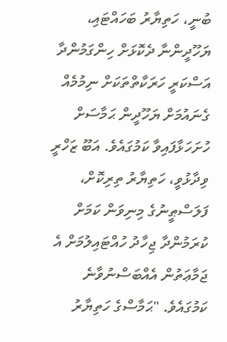ބުނީ، ހަތިޔާރު ބަހައްޓައި، ޔަހޫދީންނާ ދެކޮޅަށް ހިންގަމުންދާ އަސްކަރީ ހަރަކާތްތަކަށް ނިމުމެއް ގެނައުމަށް ޔަހޫދީން ޙަމާސަށް ހުށަހަޅާފައިވާ ކަމުގައެވެ. އަބޫ ޒަހްރީ ވިދާޅުވީ، ހަތިޔާރު ތިރިކޮށް، ފަލަސްޠީނުގެ މިނިވަން ކަމަށް ކުރަމުންދާ ޖިހާދު ހުއްޓައިލުމަށް އެ ޖަމާޢަތުން އެއްބަސްނުވާނެ ކަމުގައެވެ. "ޙަމާސްގެ ހަތިޔާރު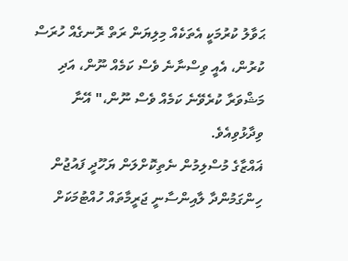ޙަވާލު ކުރުމަކީ އެތަކެއް މިލިޔަން ރަތް ރޮނގެއް ހުރަސް ކުރުން، އެއީ ވިސްނާނެ ވެސް ކަމެއް ނޫން، އަދި މަޝްވަރާ ކުރެވޭނެ ކަމެއް ވެސް ނޫން،" އޭނާ ވިދާޅުވިއެވެ.
ޣައްޒާގެ މުސްލިމުން ނެތިކޮށްލަން ޔަހޫދީ ފައުޖުން ހިންގަމުންދާ ލާއިންސާނީ ޖަރީމާތައް ހުއްޓުމަކަށް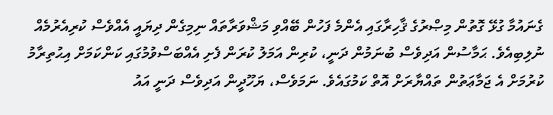ގެނައުމާ ގުޅޭ ގޮތުން މިޞްރުގެ ޤާހިރާގައި އެންމެ ފަހުން ބޭއްވި މަޝްވަރާތައް ނިމިގެން ދިޔައީ އެއްވެސް ކުރިއެރުމެއް ނުލިބިއެވެ. ޙަމާސުން އަދިވެސް ބުނަމުން ދަނީ، ކުރިން އަމަލު ކުރަން ފެށި އެއްބަސްވުމުގައި ކަންކަމަށް އިޙުތިރާމު ކުރުމަށް އެ ޖަމާޢަތުން ތައްޔާރަށް އޮތް ކަމުގައެވެ. ނަމަވެސް، ޔަހޫދީން އަދިވެސް ދަނީ އައު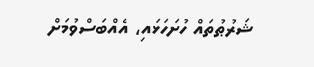ޝަރުޠުތައް ހުށަހަޅައި، އެއްބަސްވުމަށް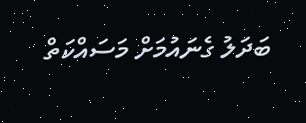ބަދަލު ގެނައުމަށް މަސައްކަތް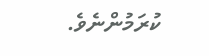ކުރަމުންނެވެ.